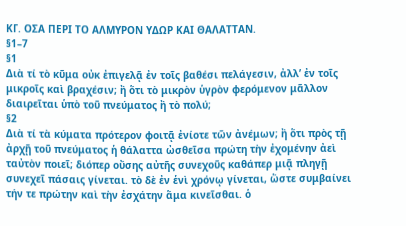ΚΓ. ΟΣΑ ΠΕΡΙ ΤΟ ΑΛΜΥΡΟΝ ΥΔΩΡ ΚΑΙ ΘΑΛΑΤΤΑΝ.
§1–7
§1
Διὰ τί τὸ κῦμα οὐκ ἐπιγελᾷ ἐν τοῖς βαθέσι πελάγεσιν, ἀλλ’ ἐν τοῖς μικροῖς καὶ βραχέσιν; ἢ ὅτι τὸ μικρὸν ὑγρὸν φερόμενον μᾶλλον διαιρεῖται ὑπὸ τοῦ πνεύματος ἢ τὸ πολύ;
§2
Διὰ τί τὰ κύματα πρότερον φοιτᾷ ἐνίοτε τῶν ἀνέμων; ἢ ὅτι πρὸς τῇ ἀρχῇ τοῦ πνεύματος ἡ θάλαττα ὠσθεῖσα πρώτη τὴν ἐχομένην ἀεὶ ταὐτὸν ποιεῖ; διόπερ οὔσης αὐτῆς συνεχοῦς καθάπερ μιᾷ πληγῇ συνεχεῖ πάσαις γίνεται. τὸ δὲ ἐν ἑνὶ χρόνῳ γίνεται, ὥστε συμβαίνει τήν τε πρώτην καὶ τὴν ἐσχάτην ἅμα κινεῖσθαι. ὁ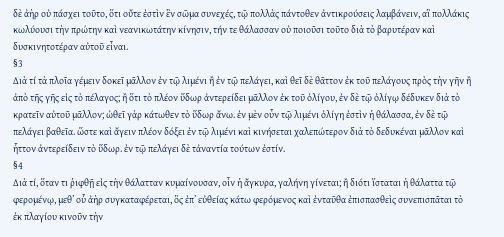δὲ ἀὴρ οὐ πάσχει τοῦτο, ὅτι οὔτε ἐστὶν ἓν σῶμα συνεχές, τῷ πολλὰς πάντοθεν ἀντικρούσεις λαμβάνειν, αἳ πολλάκις κωλύουσι τὴν πρώτην καὶ νεανικωτάτην κίνησιν, τήν τε θάλασσαν οὐ ποιοῦσι τοῦτο διὰ τὸ βαρυτέραν καὶ δυσκινητοτέραν αὐτοῦ εἶναι.
§3
Διὰ τί τὰ πλοῖα γέμειν δοκεῖ μᾶλλον ἐν τῷ λιμένι ἢ ἐν τῷ πελάγει, καὶ θεῖ δὲ θᾶττον ἐκ τοῦ πελάγους πρὸς τὴν γῆν ἢ ἀπὸ τῆς γῆς εἰς τὸ πέλαγος; ἢ ὅτι τὸ πλέον ὕδωρ ἀντερείδει μᾶλλον ἐκ τοῦ ὀλίγου, ἐν δὲ τῷ ὀλίγῳ δέδυκεν διὰ τὸ κρατεῖν αὐτοῦ μᾶλλον; ὠθεῖ γὰρ κάτωθεν τὸ ὕδωρ ἄνω. ἐν μὲν οὖν τῷ λιμένι ὀλίγη ἐστὶν ἡ θάλασσα, ἐν δὲ τῷ πελάγει βαθεῖα. ὥστε καὶ ἄγειν πλέον δόξει ἐν τῷ λιμένι καὶ κινήσεται χαλεπώτερον διὰ τὸ δεδυκέναι μᾶλλον καὶ ἧττον ἀντερείδειν τὸ ὕδωρ. ἐν τῷ πελάγει δὲ τἀναντία τούτων ἐστίν.
§4
Διὰ τί, ὅταν τι ῥιφθῇ εἰς τὴν θάλατταν κυμαίνουσαν, οἷν ἡ ἄγκυρα, γαλήνη γίνεται; ἢ διότι ἵσταται ἡ θάλαττα τῷ φερομένῳ, μεθ’ οὗ ἀὴρ συγκαταφέρεται, ὃς ἐπ’ εὐθείας κάτω φερόμενος καὶ ἐνταῦθα ἐπισπασθεὶς συνεπισπᾶται τὸ ἐκ πλαγίου κινοῦν τὴν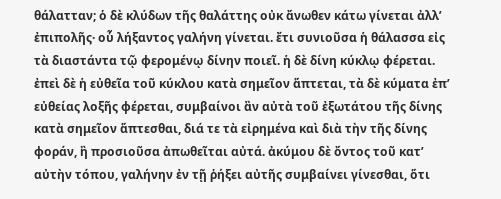θάλατταν; ὁ δὲ κλύδων τῆς θαλάττης οὐκ ἄνωθεν κάτω γίνεται ἀλλ’ ἐπιπολῆς· οὗ λήξαντος γαλήνη γίνεται. ἔτι συνιοῦσα ἡ θάλασσα εἰς τὰ διαστάντα τῷ φερομένῳ δίνην ποιεῖ. ἡ δὲ δίνη κύκλῳ φέρεται. ἐπεὶ δὲ ἡ εὐθεῖα τοῦ κύκλου κατὰ σημεῖον ἅπτεται, τὰ δὲ κύματα ἐπ’ εὐθείας λοξῆς φέρεται, συμβαίνοι ἂν αὐτὰ τοῦ ἐξωτάτου τῆς δίνης κατὰ σημεῖον ἅπτεσθαι, διά τε τὰ εἰρημένα καὶ διὰ τὴν τῆς δίνης φοράν, ἢ προσιοῦσα ἀπωθεῖται αὐτά. ἀκύμου δὲ ὄντος τοῦ κατ’ αὐτὴν τόπου, γαλήνην ἐν τῇ ῥήξει αὐτῆς συμβαίνει γίνεσθαι, ὅτι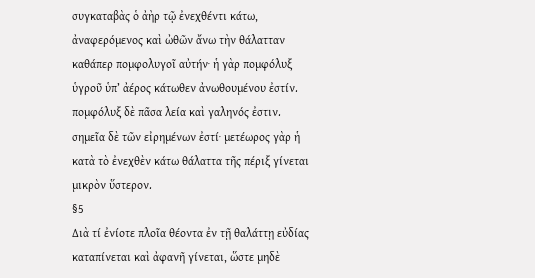συγκαταβὰς ὁ ἀὴρ τῷ ἐνεχθέντι κάτω, ἀναφερόμενος καὶ ὠθῶν ἄνω τὴν θάλατταν καθάπερ πομφολυγοῖ αὐτήν· ἡ γὰρ πομφόλυξ ὑγροῦ ὑπ’ ἀέρος κάτωθεν ἀνωθουμένου ἐστίν. πομφόλυξ δὲ πᾶσα λεία καὶ γαληνός ἐστιν. σημεῖα δὲ τῶν εἰρημένων ἐστί· μετέωρος γὰρ ἡ κατὰ τὸ ἐνεχθὲν κάτω θάλαττα τῆς πέριξ γίνεται μικρὸν ὕστερον.
§5
Διὰ τί ἐνίοτε πλοῖα θέοντα ἐν τῇ θαλάττῃ εὐδίας καταπίνεται καὶ ἀφανῆ γίνεται, ὥστε μηδὲ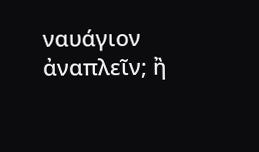ναυάγιον ἀναπλεῖν; ἢ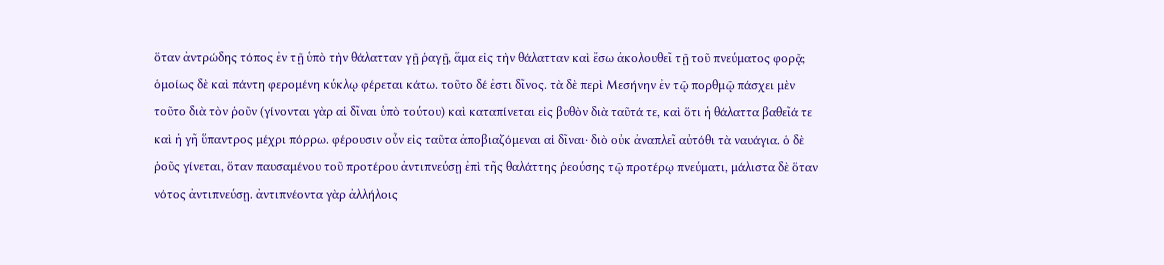ὅταν ἀντρώδης τόπος ἐν τῇ ὑπὸ τὴν θάλατταν γῇ ῥαγῇ, ἅμα εἰς τὴν θάλατταν καὶ ἔσω ἀκολουθεῖ τῇ τοῦ πνεύματος φορᾷ; ὁμοίως δὲ καὶ πάντη φερομένη κύκλῳ φέρεται κάτω. τοῦτο δέ ἐστι δῖνος. τὰ δὲ περὶ Μεσήνην ἐν τῷ πορθμῷ πάσχει μὲν τοῦτο διὰ τὸν ῥοῦν (γίνονται γὰρ αἱ δῖναι ὑπὸ τούτου) καὶ καταπίνεται εἰς βυθὸν διὰ ταῦτά τε, καὶ ὅτι ἡ θάλαττα βαθεῖά τε καὶ ἡ γῆ ὕπαντρος μέχρι πόρρω. φέρουσιν οὖν εἰς ταῦτα ἀποβιαζόμεναι αἱ δῖναι· διὸ οὐκ ἀναπλεῖ αὐτόθι τὰ ναυάγια. ὁ δὲ ῥοῦς γίνεται, ὅταν παυσαμένου τοῦ προτέρου ἀντιπνεύσῃ ἐπὶ τῆς θαλάττης ῥεούσης τῷ προτέρῳ πνεύματι, μάλιστα δὲ ὅταν νότος ἀντιπνεύσῃ. ἀντιπνέοντα γὰρ ἀλλήλοις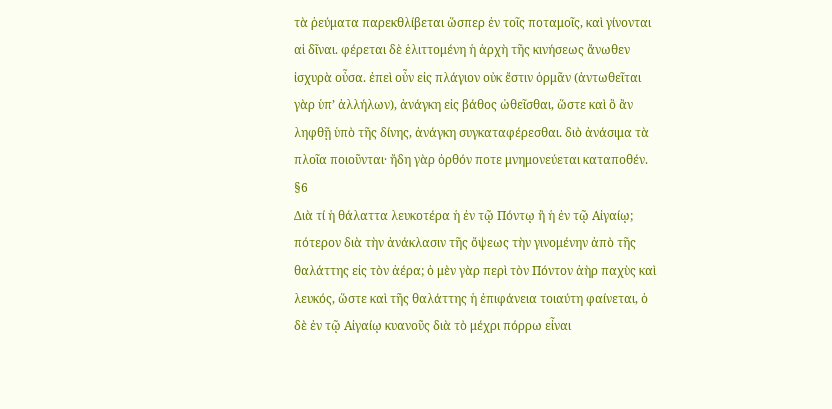τὰ ῥεύματα παρεκθλίβεται ὥσπερ ἐν τοῖς ποταμοῖς, καὶ γίνονται αἱ δῖναι. φέρεται δὲ ἑλιττομένη ἡ ἀρχὴ τῆς κινήσεως ἄνωθεν ἰσχυρὰ οὖσα. ἐπεὶ οὖν εἰς πλάγιον οὐκ ἔστιν ὁρμᾶν (ἀντωθεῖται γὰρ ὑπ’ ἀλλήλων), ἀνάγκη εἰς βάθος ὠθεῖσθαι, ὥστε καὶ ὃ ἂν ληφθῇ ὑπὸ τῆς δίνης, ἀνάγκη συγκαταφέρεσθαι. διὸ ἀνάσιμα τὰ πλοῖα ποιοῦνται· ἤδη γὰρ ὀρθόν ποτε μνημονεύεται καταποθέν.
§6
Διὰ τί ἡ θάλαττα λευκοτέρα ἡ ἐν τῷ Πόντῳ ἢ ἡ ἐν τῷ Αἰγαίῳ; πότερον διὰ τὴν ἀνάκλασιν τῆς ὄψεως τὴν γινομένην ἀπὸ τῆς θαλάττης εἰς τὸν ἀέρα; ὁ μὲν γὰρ περὶ τὸν Πόντον ἀὴρ παχὺς καὶ λευκός, ὥστε καὶ τῆς θαλάττης ἡ ἐπιφάνεια τοιαύτη φαίνεται, ὁ δὲ ἐν τῷ Αἰγαίῳ κυανοῦς διὰ τὸ μέχρι πόρρω εἶναι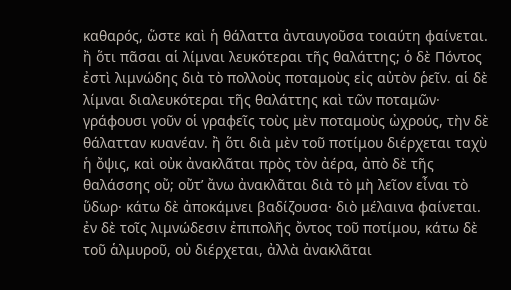καθαρός, ὥστε καὶ ἡ θάλαττα ἀνταυγοῦσα τοιαύτη φαίνεται. ἢ ὅτι πᾶσαι αἱ λίμναι λευκότεραι τῆς θαλάττης; ὁ δὲ Πόντος ἐστὶ λιμνώδης διὰ τὸ πολλοὺς ποταμοὺς εἰς αὐτὸν ῥεῖν. αἱ δὲ λίμναι διαλευκότεραι τῆς θαλάττης καὶ τῶν ποταμῶν· γράφουσι γοῦν οἱ γραφεῖς τοὺς μὲν ποταμοὺς ὠχρούς, τὴν δὲ θάλατταν κυανέαν. ἢ ὅτι διὰ μὲν τοῦ ποτίμου διέρχεται ταχὺ ἡ ὄψις, καὶ οὐκ ἀνακλᾶται πρὸς τὸν ἀέρα, ἀπὸ δὲ τῆς θαλάσσης οὔ; οὔτ’ ἄνω ἀνακλᾶται διὰ τὸ μὴ λεῖον εἶναι τὸ ὕδωρ· κάτω δὲ ἀποκάμνει βαδίζουσα· διὸ μέλαινα φαίνεται. ἐν δὲ τοῖς λιμνώδεσιν ἐπιπολῆς ὄντος τοῦ ποτίμου, κάτω δὲ τοῦ ἁλμυροῦ, οὐ διέρχεται, ἀλλὰ ἀνακλᾶται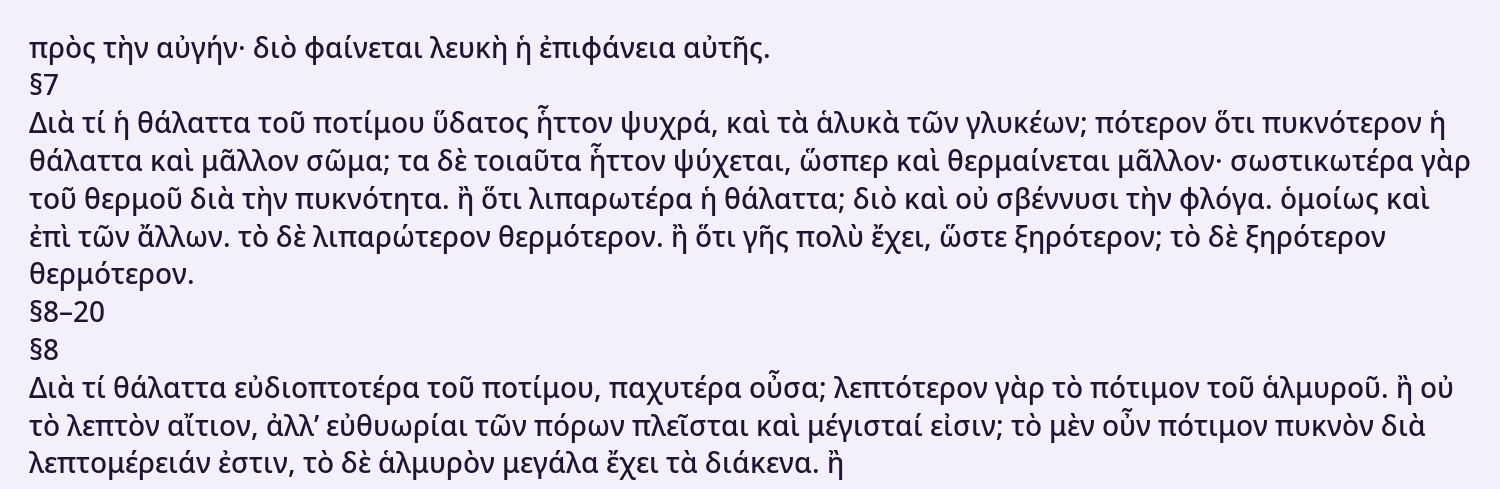πρὸς τὴν αὐγήν· διὸ φαίνεται λευκὴ ἡ ἐπιφάνεια αὐτῆς.
§7
Διὰ τί ἡ θάλαττα τοῦ ποτίμου ὕδατος ἧττον ψυχρά, καὶ τὰ ἁλυκὰ τῶν γλυκέων; πότερον ὅτι πυκνότερον ἡ θάλαττα καὶ μᾶλλον σῶμα; τα δὲ τοιαῦτα ἧττον ψύχεται, ὥσπερ καὶ θερμαίνεται μᾶλλον· σωστικωτέρα γὰρ τοῦ θερμοῦ διὰ τὴν πυκνότητα. ἢ ὅτι λιπαρωτέρα ἡ θάλαττα; διὸ καὶ οὐ σβέννυσι τὴν φλόγα. ὁμοίως καὶ ἐπὶ τῶν ἄλλων. τὸ δὲ λιπαρώτερον θερμότερον. ἢ ὅτι γῆς πολὺ ἔχει, ὥστε ξηρότερον; τὸ δὲ ξηρότερον θερμότερον.
§8–20
§8
Διὰ τί θάλαττα εὐδιοπτοτέρα τοῦ ποτίμου, παχυτέρα οὖσα; λεπτότερον γὰρ τὸ πότιμον τοῦ ἁλμυροῦ. ἢ οὐ τὸ λεπτὸν αἴτιον, ἀλλ’ εὐθυωρίαι τῶν πόρων πλεῖσται καὶ μέγισταί εἰσιν; τὸ μὲν οὖν πότιμον πυκνὸν διὰ λεπτομέρειάν ἐστιν, τὸ δὲ ἁλμυρὸν μεγάλα ἔχει τὰ διάκενα. ἢ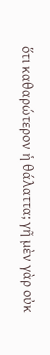ὅτι καθαρώτερον ἡ θάλαττα; γῆ μὲν γὰρ οὐκ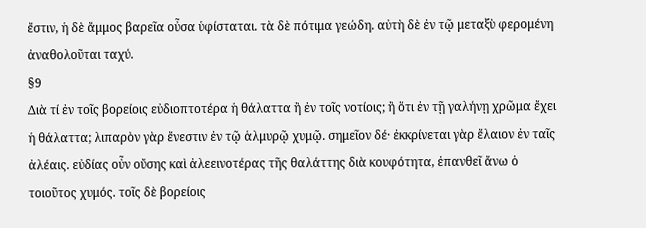ἔστιν, ἡ δὲ ἄμμος βαρεῖα οὖσα ὑφίσταται. τὰ δὲ πότιμα γεώδη. αὐτὴ δὲ ἐν τῷ μεταξὺ φερομένη ἀναθολοῦται ταχύ.
§9
Διὰ τί ἐν τοῖς βορείοις εὐδιοπτοτέρα ἡ θάλαττα ἢ ἐν τοῖς νοτίοις; ἢ ὅτι ἐν τῇ γαλήνῃ χρῶμα ἔχει ἡ θάλαττα; λιπαρὸν γὰρ ἔνεστιν ἐν τῷ ἁλμυρῷ χυμῷ. σημεῖον δέ· ἐκκρίνεται γὰρ ἔλαιον ἐν ταῖς ἀλέαις. εὐδίας οὖν οὔσης καὶ ἀλεεινοτέρας τῆς θαλάττης διὰ κουφότητα, ἐπανθεῖ ἄνω ὁ τοιοῦτος χυμός. τοῖς δὲ βορείοις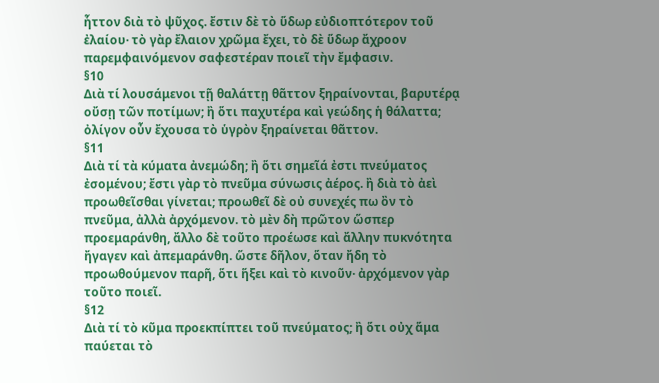ἧττον διὰ τὸ ψῦχος. ἔστιν δὲ τὸ ὕδωρ εὐδιοπτότερον τοῦ ἐλαίου· τὸ γὰρ ἔλαιον χρῶμα ἔχει, τὸ δὲ ὕδωρ ἄχροον παρεμφαινόμενον σαφεστέραν ποιεῖ τὴν ἔμφασιν.
§10
Διὰ τί λουσάμενοι τῇ θαλάττῃ θᾶττον ξηραίνονται, βαρυτέρᾳ οὔσῃ τῶν ποτίμων; ἢ ὅτι παχυτέρα καὶ γεώδης ἡ θάλαττα; ὀλίγον οὖν ἔχουσα τὸ ὑγρὸν ξηραίνεται θᾶττον.
§11
Διὰ τί τὰ κύματα ἀνεμώδη; ἢ ὅτι σημεῖά ἐστι πνεύματος ἐσομένου; ἔστι γὰρ τὸ πνεῦμα σύνωσις ἀέρος. ἢ διὰ τὸ ἀεὶ προωθεῖσθαι γίνεται; προωθεῖ δὲ οὐ συνεχές πω ὂν τὸ πνεῦμα, ἀλλὰ ἀρχόμενον. τὸ μὲν δὴ πρῶτον ὥσπερ προεμαράνθη, ἄλλο δὲ τοῦτο προέωσε καὶ ἄλλην πυκνότητα ἤγαγεν καὶ ἀπεμαράνθη. ὥστε δῆλον, ὅταν ἤδη τὸ προωθούμενον παρῆ, ὅτι ἥξει καὶ τὸ κινοῦν· ἀρχόμενον γὰρ τοῦτο ποιεῖ.
§12
Διὰ τί τὸ κῦμα προεκπίπτει τοῦ πνεύματος; ἢ ὅτι οὐχ ἅμα παύεται τὸ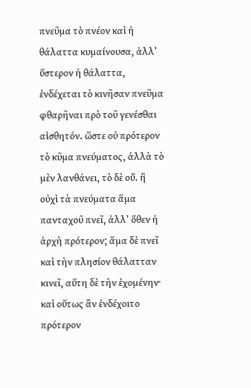πνεῦμα τὸ πνέον καὶ ἡ θάλαττα κυμαίνουσα, ἀλλ’ ὕστερον ἡ θάλαττα, ἐνδέχεται τὸ κινῆσαν πνεῦμα φθαρῆναι πρὸ τοῦ γενέσθαι αἰσθητόν. ὥστε οὐ πρότερον τὸ κῦμα πνεύματος, ἀλλὰ τὸ μὲν λανθάνει, τὸ δὲ οὔ. ἢ οὐχὶ τὰ πνεύματα ἅμα πανταχοῦ πνεῖ, ἀλλ’ ὅθεν ἡ ἀρχὴ πρότερον; ἅμα δὲ πνεῖ καὶ τὴν πλησίον θάλατταν κινεῖ, αὕτη δὲ τὴν ἐχομένην· καὶ οὕτως ἂν ἐνδέχοιτο πρότερον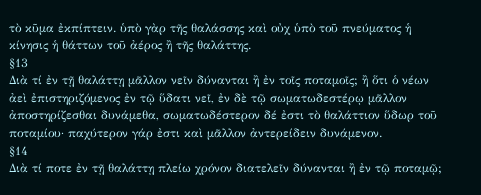τὸ κῦμα ἐκπίπτειν. ὑπὸ γὰρ τῆς θαλάσσης καὶ οὐχ ὑπὸ τοῦ πνεύματος ἡ κίνησις ἡ θάττων τοῦ ἀέρος ἢ τῆς θαλάττης.
§13
Διὰ τί ἐν τῇ θαλάττῃ μᾶλλον νεῖν δύνανται ἢ ἐν τοῖς ποταμοῖς; ἢ ὅτι ὁ νέων ἀεὶ ἐπιστηριζόμενος ἐν τῷ ὕδατι νεῖ, ἐν δὲ τῷ σωματωδεστέρῳ μᾶλλον ἀποστηρίζεσθαι δυνάμεθα, σωματωδέστερον δέ ἐστι τὸ θαλάττιον ὕδωρ τοῦ ποταμίου· παχύτερον γάρ ἐστι καὶ μᾶλλον ἀντερείδειν δυνάμενον.
§14
Διὰ τί ποτε ἐν τῇ θαλάττῃ πλείω χρόνον διατελεῖν δύνανται ἢ ἐν τῷ ποταμῷ;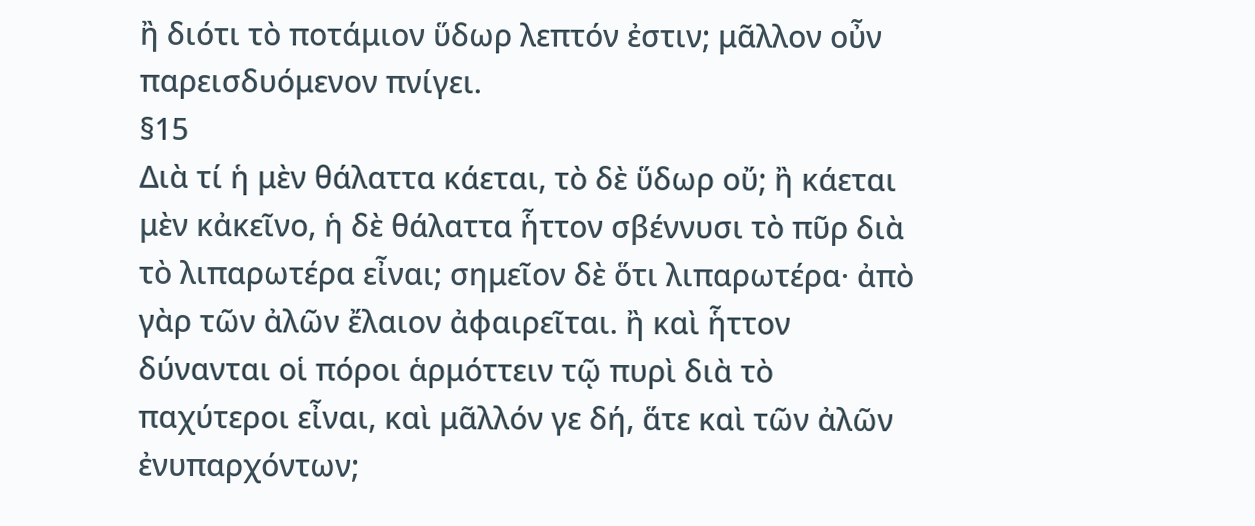ἢ διότι τὸ ποτάμιον ὕδωρ λεπτόν ἐστιν; μᾶλλον οὖν παρεισδυόμενον πνίγει.
§15
Διὰ τί ἡ μὲν θάλαττα κάεται, τὸ δὲ ὕδωρ οὔ; ἢ κάεται μὲν κἀκεῖνο, ἡ δὲ θάλαττα ἧττον σβέννυσι τὸ πῦρ διὰ τὸ λιπαρωτέρα εἶναι; σημεῖον δὲ ὅτι λιπαρωτέρα· ἀπὸ γὰρ τῶν ἀλῶν ἔλαιον ἀφαιρεῖται. ἢ καὶ ἧττον δύνανται οἱ πόροι ἁρμόττειν τῷ πυρὶ διὰ τὸ παχύτεροι εἶναι, καὶ μᾶλλόν γε δή, ἅτε καὶ τῶν ἀλῶν ἐνυπαρχόντων;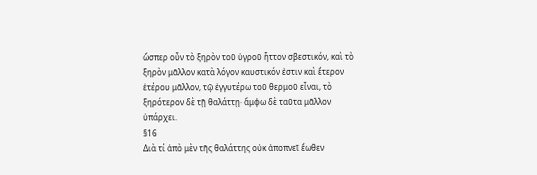ὥσπερ οὖν τὸ ξηρὸν τοῦ ὑγροῦ ἧττον σβεστικόν, καὶ τὸ ξηρὸν μᾶλλον κατὰ λόγον καυστικόν ἐστιν καὶ ἕτερον ἑτέρου μᾶλλον, τῷ ἐγγυτέρω τοῦ θερμοῦ εἶναι, τὸ ξηρότερον δὲ τῇ θαλάττῃ· ἄμφω δὲ ταῦτα μᾶλλον ὑπάρχει.
§16
Διὰ τί ἀπὸ μὲν τῆς θαλάττης οὐκ ἀποπνεῖ ἕωθεν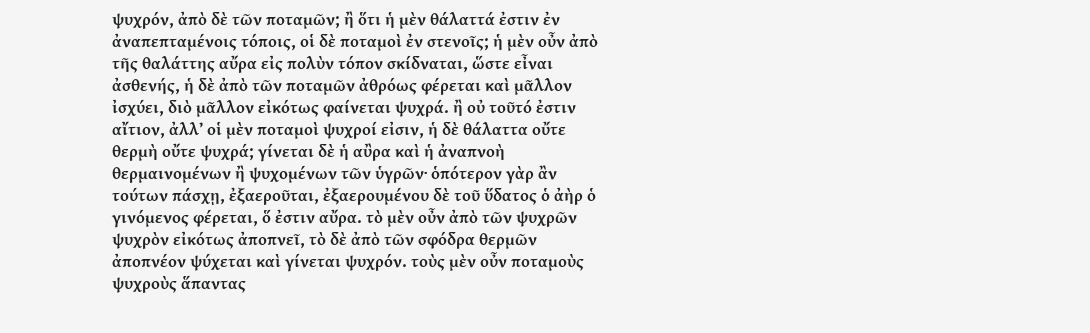ψυχρόν, ἀπὸ δὲ τῶν ποταμῶν; ἢ ὅτι ἡ μὲν θάλαττά ἐστιν ἐν ἀναπεπταμένοις τόποις, οἱ δὲ ποταμοὶ ἐν στενοῖς; ἡ μὲν οὖν ἀπὸ τῆς θαλάττης αὔρα εἰς πολὺν τόπον σκίδναται, ὥστε εἶναι ἀσθενής, ἡ δὲ ἀπὸ τῶν ποταμῶν ἀθρόως φέρεται καὶ μᾶλλον ἰσχύει, διὸ μᾶλλον εἰκότως φαίνεται ψυχρά. ἢ οὐ τοῦτό ἐστιν αἴτιον, ἀλλ’ οἱ μὲν ποταμοὶ ψυχροί εἰσιν, ἡ δὲ θάλαττα οὔτε θερμὴ οὔτε ψυχρά; γίνεται δὲ ἡ αὒρα καὶ ἡ ἀναπνοὴ θερμαινομένων ἢ ψυχομένων τῶν ὑγρῶν· ὁπότερον γὰρ ἂν τούτων πάσχῃ, ἐξαεροῦται, ἐξαερουμένου δὲ τοῦ ὕδατος ὁ ἀὴρ ὁ γινόμενος φέρεται, ὅ ἐστιν αὔρα. τὸ μὲν οὖν ἀπὸ τῶν ψυχρῶν ψυχρὸν εἰκότως ἀποπνεῖ, τὸ δὲ ἀπὸ τῶν σφόδρα θερμῶν ἀποπνέον ψύχεται καὶ γίνεται ψυχρόν. τοὺς μὲν οὖν ποταμοὺς ψυχροὺς ἅπαντας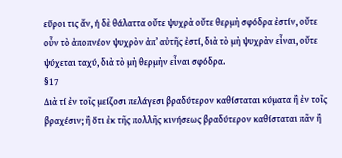εὕροι τις ἄν, ἡ δὲ θάλαττα οὔτε ψυχρὰ οὔτε θερμὴ σφόδρα ἐστίν, οὔτε οὖν τὸ ἀποπνέον ψυχρὸν ἀπ’ αὐτῆς ἐστί, διὰ τὸ μὴ ψυχρὰν εἶναι, οὔτε ψύχεται ταχύ, διὰ τὸ μὴ θερμὴν εἶναι σφόδρα.
§17
Διὰ τί ἐν τοῖς μείζοσι πελάγεσι βραδύτερον καθίσταται κύματα ἢ ἐν τοῖς βραχέσιν; ἢ ὅτι ἐκ τῆς πολλῆς κινήσεως βραδύτερον καθίσταται πᾶν ἢ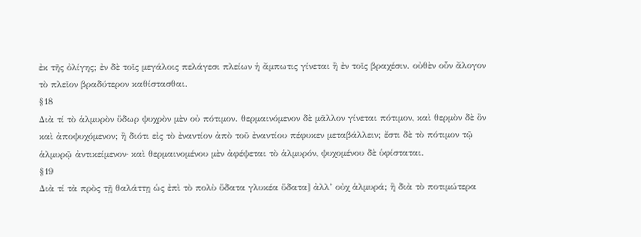ἐκ τῆς ὀλίγης; ἐν δὲ τοῖς μεγάλοις πελάγεσι πλείων ἡ ἄμπωτις γίνεται ἢ ἐν τοῖς βραχέσιν. οὐθὲν οὗν ἄλογον τὸ πλεῖον βραδύτερον καθίστασθαι.
§18
Διὰ τί τὸ ἁλμυρὸν ὕδωρ ψυχρὸν μὲν οὐ πότιμον. θερμαινόμενον δὲ μᾶλλον γίνεται πότιμον, καὶ θερμὸν δὲ ὂν καὶ ἀποψυχόμενον; ἢ διότι εἰς τὸ ἐναντίον ἀπὸ τοῦ ἐναντίου πέφυκεν μεταβάλλειν; ἔστι δὲ τὸ πότιμον τῷ ἁλμυρῷ ἀντικείμενον· καὶ θερμαινομένου μὲν ἀφέψεται τὸ ἁλμυρόν, ψυχομένου δὲ ὑφίσταται.
§19
Διὰ τί τὰ πρὸς τῇ θαλάττῃ ὡς ἐπὶ τὸ πολὺ ὕδατα γλυκέα ὕδατα] ἀλλ’ οὐχ ἁλμυρά; ἢ διὰ τὸ ποτιμώτερα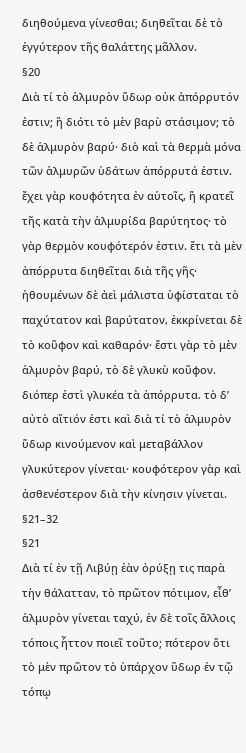διηθούμενα γίνεσθαι; διηθεῖται δὲ τὸ ἐγγύτερον τῆς θαλάττης μᾶλλον.
§20
Διὰ τί τὸ ἁλμυρὸν ὕδωρ οὐκ ἀπόρρυτόν ἐστιν; ἢ διότι τὸ μὲν βαρὺ στάσιμον; τὸ δὲ ἁλμυρὸν βαρύ· διὸ καὶ τὰ θερμὰ μόνα τῶν ἁλμυρῶν ὑδάτων ἀπόρρυτά ἐστιν. ἔχει γὰρ κουφότητα ἐν αὑτοῖς, ἥ κρατεῖ τῆς κατὰ τὴν ἁλμυρίδα βαρύτητος· τὸ γὰρ θερμὸν κουφότερόν ἐστιν. ἔτι τὰ μὲν ἀπόρρυτα διηθεῖται διὰ τῆς γῆς· ἠθουμένων δὲ ἀεὶ μάλιστα ὑφίσταται τὸ παχύτατον καὶ βαρύτατον, ἐκκρίνεται δὲ τὸ κοῦφον καὶ καθαρόν· ἔστι γὰρ τὸ μὲν ἁλμυρὸν βαρύ, τὸ δὲ γλυκὺ κοῦφον. διόπερ ἐστὶ γλυκέα τὰ ἀπόρρυτα. τὸ δ’ αὐτὸ αἴτιόν ἐστι καὶ διὰ τί τὸ ἁλμυρὸν ὕδωρ κινούμενον καὶ μεταβάλλον γλυκύτερον γίνεται· κουφότερον γὰρ καὶ ἀσθενέστερον διὰ τὴν κίνησιν γίνεται.
§21–32
§21
Διὰ τί ἐν τῇ Λιβύῃ ἐὰν ὀρύξῃ τις παρὰ τὴν θάλατταν, τὸ πρῶτον πότιμον, εἶθ’ ἁλμυρὸν γίνεται ταχύ, ἐν δὲ τοῖς ἄλλοις τόποις ἧττον ποιεῖ τοῦτο; πότερον ὅτι τὸ μὲν πρῶτον τὸ ὑπάρχον ὕδωρ ἐν τῷ τόπῳ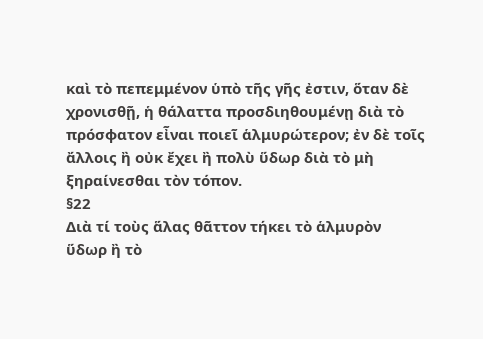καὶ τὸ πεπεμμένον ὑπὸ τῆς γῆς ἐστιν, ὅταν δὲ χρονισθῇ, ἡ θάλαττα προσδιηθουμένῃ διὰ τὸ πρόσφατον εἶναι ποιεῖ ἁλμυρώτερον; ἐν δὲ τοῖς ἄλλοις ἢ οὐκ ἔχει ἢ πολὺ ὕδωρ διὰ τὸ μὴ ξηραίνεσθαι τὸν τόπον.
§22
Διὰ τί τοὺς ἅλας θᾶττον τήκει τὸ ἁλμυρὸν ὕδωρ ἢ τὸ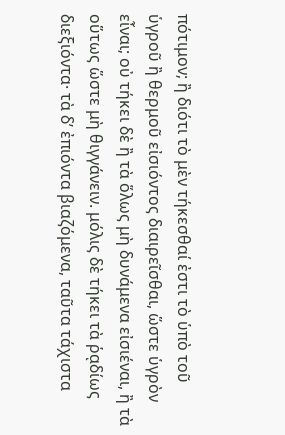πότιμον; ἢ διότι τὸ μὲν τήκεσθαί ἐστι τὸ ὑπὸ τοῦ ὑγροῦ ἢ θερμοῦ εἰσιόντος διαιρεῖσθαι, ὥστε ὑγρὸν εἶναι; οὐ τήκει δὲ ἢ τὰ ὅλως μὴ δυνάμενα εἰσιέναι, ἢ τὰ οὕτως ὥστε μὴ θιγγάνειν. μόλις δὲ τήκει τὰ ῥᾳδίως διεξιόντα· τὰ δ’ ἐπιόντα βιαζόμενα, ταῦτα τάχιστα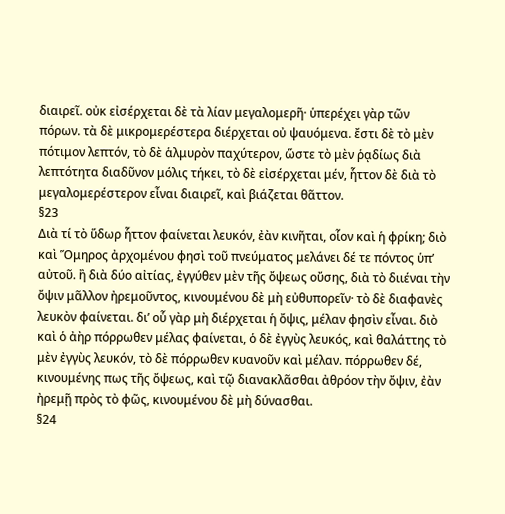διαιρεῖ. οὐκ εἰσέρχεται δὲ τὰ λίαν μεγαλομερῆ· ὑπερέχει γὰρ τῶν πόρων. τὰ δὲ μικρομερέστερα διέρχεται οὐ ψαυόμενα. ἔστι δὲ τὸ μὲν πότιμον λεπτόν, τὸ δὲ ἁλμυρὸν παχύτερον, ὥστε τὸ μὲν ῥᾳδίως διὰ λεπτότητα διαδῦνον μόλις τήκει, τὸ δὲ εἰσέρχεται μέν, ἧττον δὲ διὰ τὸ μεγαλομερέστερον εἶναι διαιρεῖ, καὶ βιάζεται θᾶττον.
§23
Διὰ τί τὸ ὕδωρ ἧττον φαίνεται λευκόν, ἐὰν κινῆται, οἷον καὶ ἡ φρίκη; διὸ καὶ Ὅμηρος ἀρχομένου φησὶ τοῦ πνεύματος μελάνει δέ τε πόντος ὑπ’ αὐτοῦ. ἢ διὰ δύο αἰτίας, ἐγγύθεν μὲν τῆς ὄψεως οὔσης, διὰ τὸ διιέναι τὴν ὄψιν μᾶλλον ἠρεμοῦντος, κινουμένου δὲ μὴ εὐθυπορεῖν· τὸ δὲ διαφανὲς λευκὸν φαίνεται. δι’ οὗ γὰρ μὴ διέρχεται ἡ ὄψις, μέλαν φησὶν εἶναι. διὸ καὶ ὁ ἀὴρ πόρρωθεν μέλας φαίνεται, ὁ δὲ ἐγγὺς λευκός, καὶ θαλάττης τὸ μὲν ἐγγὺς λευκόν, τὸ δὲ πόρρωθεν κυανοῦν καὶ μέλαν. πόρρωθεν δέ, κινουμένης πως τῆς ὄψεως, καὶ τῷ διανακλᾶσθαι ἀθρόον τὴν ὄψιν, ἐὰν ἠρεμῇ πρὸς τὸ φῶς, κινουμένου δὲ μὴ δύνασθαι.
§24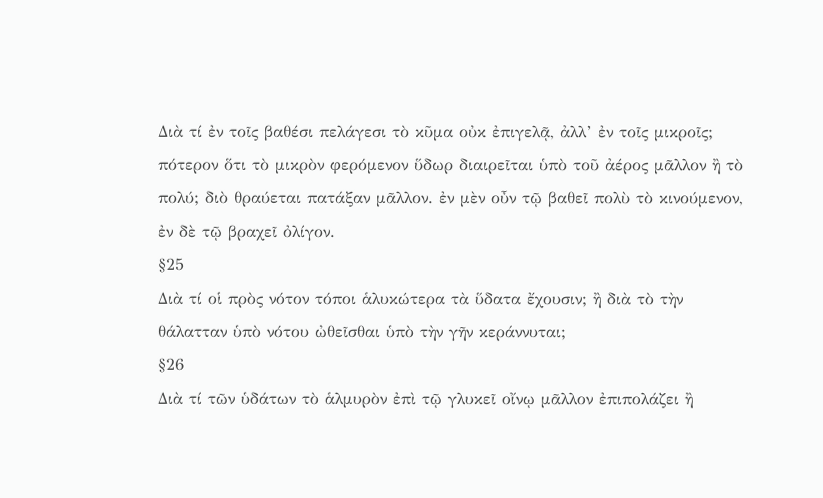Διὰ τί ἐν τοῖς βαθέσι πελάγεσι τὸ κῦμα οὐκ ἐπιγελᾷ, ἀλλ’ ἐν τοῖς μικροῖς; πότερον ὅτι τὸ μικρὸν φερόμενον ὕδωρ διαιρεῖται ὑπὸ τοῦ ἀέρος μᾶλλον ἢ τὸ πολύ; διὸ θραύεται πατάξαν μᾶλλον. ἐν μὲν οὖν τῷ βαθεῖ πολὺ τὸ κινούμενον, ἐν δὲ τῷ βραχεῖ ὀλίγον.
§25
Διὰ τί οἱ πρὸς νότον τόποι ἁλυκώτερα τὰ ὕδατα ἔχουσιν; ἢ διὰ τὸ τὴν θάλατταν ὑπὸ νότου ὠθεῖσθαι ὑπὸ τὴν γῆν κεράννυται;
§26
Διὰ τί τῶν ὑδάτων τὸ ἁλμυρὸν ἐπὶ τῷ γλυκεῖ οἴνῳ μᾶλλον ἐπιπολάζει ἢ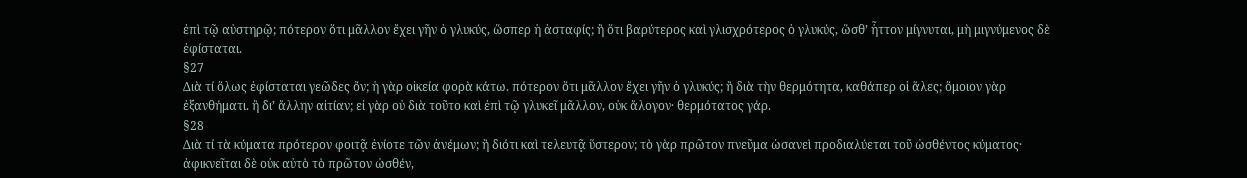ἐπὶ τῷ αὐστηρῷ; πότερον ὅτι μᾶλλον ἔχει γῆν ὁ γλυκύς, ὥσπερ ἡ ἀσταφίς; ἢ ὅτι βαρύτερος καὶ γλισχρότερος ὁ γλυκύς, ὥσθ’ ἧττον μίγνυται, μὴ μιγνύμενος δὲ ἐφίσταται.
§27
Διὰ τί ὅλως ἐφίσταται γεῶδες ὄν; ἡ γὰρ οἰκεία φορὰ κάτω. πότερον ὅτι μᾶλλον ἔχει γῆν ὁ γλυκύς; ἢ διὰ τὴν θερμότητα, καθάπερ οἱ ἅλες; ὅμοιον γὰρ ἐξανθήματι. ἢ δι’ ἄλλην αἰτίαν; εἰ γὰρ οὐ διὰ τοῦτο καὶ ἐπὶ τῷ γλυκεῖ μᾶλλον, οὐκ ἄλογον· θερμότατος γάρ.
§28
Διὰ τί τὰ κύματα πρότερον φοιτᾷ ἐνίοτε τῶν ἀνέμων; ἢ διότι καὶ τελευτᾷ ὕστερον; τὸ γὰρ πρῶτον πνεῦμα ὡσανεὶ προδιαλύεται τοῦ ὠσθέντος κύματος· ἀφικνεῖται δὲ οὐκ αὐτὸ τὸ πρῶτον ὠσθέν,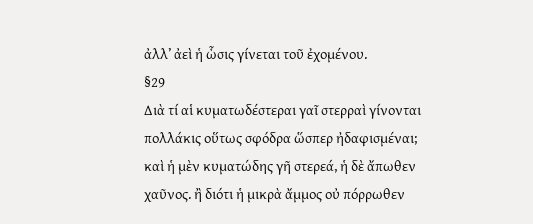ἀλλ’ ἀεὶ ἡ ὧσις γίνεται τοῦ ἐχομένου.
§29
Διὰ τί αἱ κυματωδέστεραι γαῖ στερραὶ γίνονται πολλάκις οὕτως σφόδρα ὥσπερ ἠδαφισμέναι; καὶ ἡ μὲν κυματώδης γῆ στερεά, ἡ δὲ ἄπωθεν χαῦνος. ἢ διότι ἡ μικρὰ ἄμμος οὐ πόρρωθεν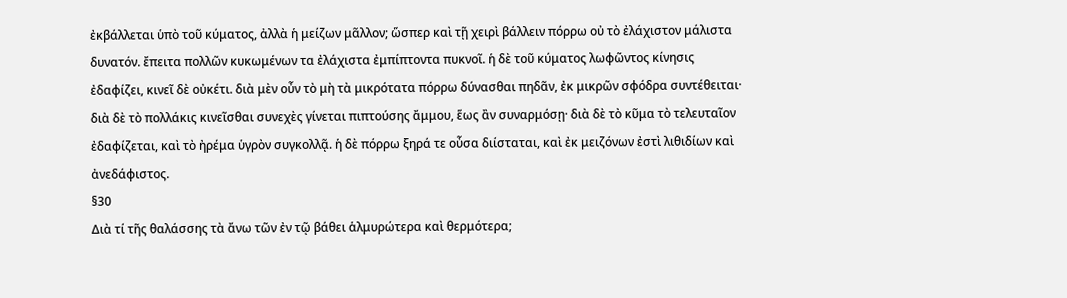ἐκβάλλεται ὑπὸ τοῦ κύματος, ἀλλὰ ἡ μείζων μᾶλλον; ὥσπερ καὶ τῇ χειρὶ βάλλειν πόρρω οὐ τὸ ἐλάχιστον μάλιστα δυνατόν. ἔπειτα πολλῶν κυκωμένων τα ἐλάχιστα ἐμπίπτοντα πυκνοῖ. ἡ δὲ τοῦ κύματος λωφῶντος κίνησις ἐδαφίζει, κινεῖ δὲ οὐκέτι. διὰ μὲν οὖν τὸ μὴ τὰ μικρότατα πόρρω δύνασθαι πηδᾶν, ἐκ μικρῶν σφόδρα συντέθειται· διὰ δὲ τὸ πολλάκις κινεῖσθαι συνεχὲς γίνεται πιπτούσης ἄμμου, ἕως ἂν συναρμόσῃ· διὰ δὲ τὸ κῦμα τὸ τελευταῖον ἐδαφίζεται, καὶ τὸ ἠρέμα ὑγρὸν συγκολλᾷ. ἡ δὲ πόρρω ξηρά τε οὖσα διίσταται, καὶ ἐκ μειζόνων ἐστὶ λιθιδίων καὶ ἀνεδάφιστος.
§30
Διὰ τί τῆς θαλάσσης τὰ ἄνω τῶν ἐν τῷ βάθει ἁλμυρώτερα καὶ θερμότερα;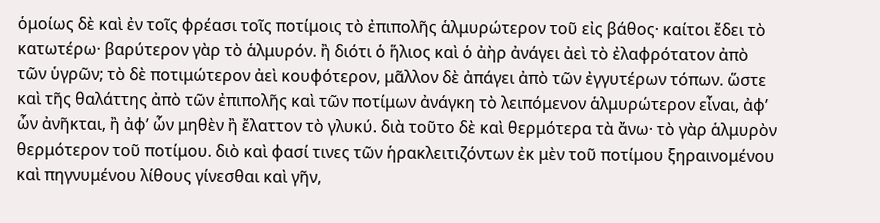ὁμοίως δὲ καὶ ἐν τοῖς φρέασι τοῖς ποτίμοις τὸ ἐπιπολῆς ἁλμυρώτερον τοῦ εἰς βάθος· καίτοι ἔδει τὸ κατωτέρω· βαρύτερον γὰρ τὸ ἁλμυρόν. ἢ διότι ὁ ἥλιος καὶ ὁ ἀὴρ ἀνάγει ἀεὶ τὸ ἐλαφρότατον ἀπὸ τῶν ὑγρῶν; τὸ δὲ ποτιμώτερον ἀεὶ κουφότερον, μᾶλλον δὲ ἀπάγει ἀπὸ τῶν ἐγγυτέρων τόπων. ὥστε καὶ τῆς θαλάττης ἀπὸ τῶν ἐπιπολῆς καὶ τῶν ποτίμων ἀνάγκη τὸ λειπόμενον ἁλμυρώτερον εἶναι, ἀφ’ ὧν ἀνῆκται, ἢ ἀφ’ ὧν μηθὲν ἢ ἔλαττον τὸ γλυκύ. διὰ τοῦτο δὲ καὶ θερμότερα τὰ ἄνω· τὸ γὰρ ἁλμυρὸν θερμότερον τοῦ ποτίμου. διὸ καὶ φασί τινες τῶν ἡρακλειτιζόντων ἐκ μὲν τοῦ ποτίμου ξηραινομένου καὶ πηγνυμένου λίθους γίνεσθαι καὶ γῆν,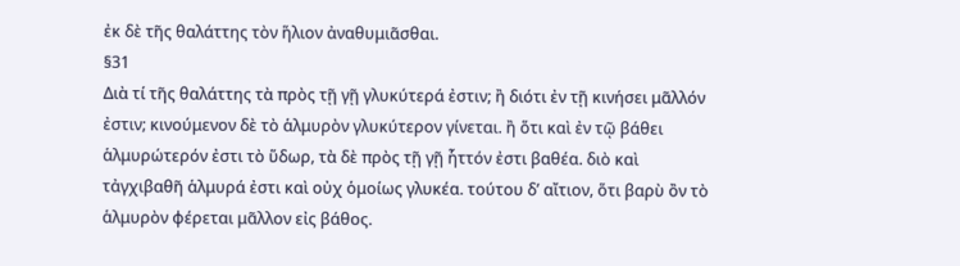ἐκ δὲ τῆς θαλάττης τὸν ἥλιον ἀναθυμιᾶσθαι.
§31
Διὰ τί τῆς θαλάττης τὰ πρὸς τῇ γῇ γλυκύτερά ἐστιν; ἢ διότι ἐν τῇ κινήσει μᾶλλόν ἐστιν; κινούμενον δὲ τὸ ἁλμυρὸν γλυκύτερον γίνεται. ἢ ὅτι καὶ ἐν τῷ βάθει ἁλμυρώτερόν ἐστι τὸ ὕδωρ, τὰ δὲ πρὸς τῇ γῇ ἧττόν ἐστι βαθέα. διὸ καὶ τἀγχιβαθῆ ἁλμυρά ἐστι καὶ οὐχ ὁμοίως γλυκέα. τούτου δ’ αἴτιον, ὅτι βαρὺ ὂν τὸ ἁλμυρὸν φέρεται μᾶλλον εἰς βάθος.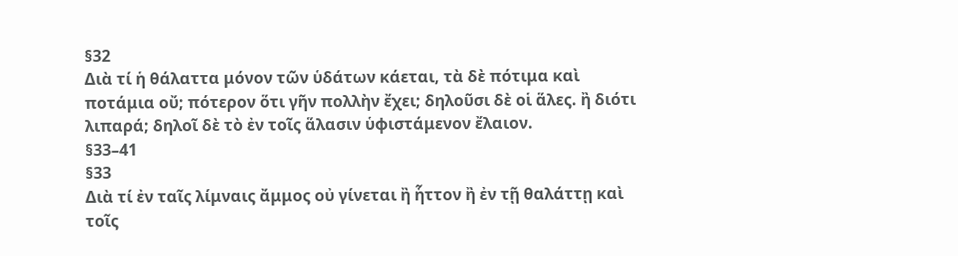§32
Διὰ τί ἡ θάλαττα μόνον τῶν ὑδάτων κάεται, τὰ δὲ πότιμα καὶ ποτάμια οὔ; πότερον ὅτι γῆν πολλὴν ἔχει; δηλοῦσι δὲ οἱ ἅλες. ἢ διότι λιπαρά; δηλοῖ δὲ τὸ ἐν τοῖς ἅλασιν ὑφιστάμενον ἔλαιον.
§33–41
§33
Διὰ τί ἐν ταῖς λίμναις ἄμμος οὐ γίνεται ἢ ἧττον ἢ ἐν τῇ θαλάττῃ καὶ τοῖς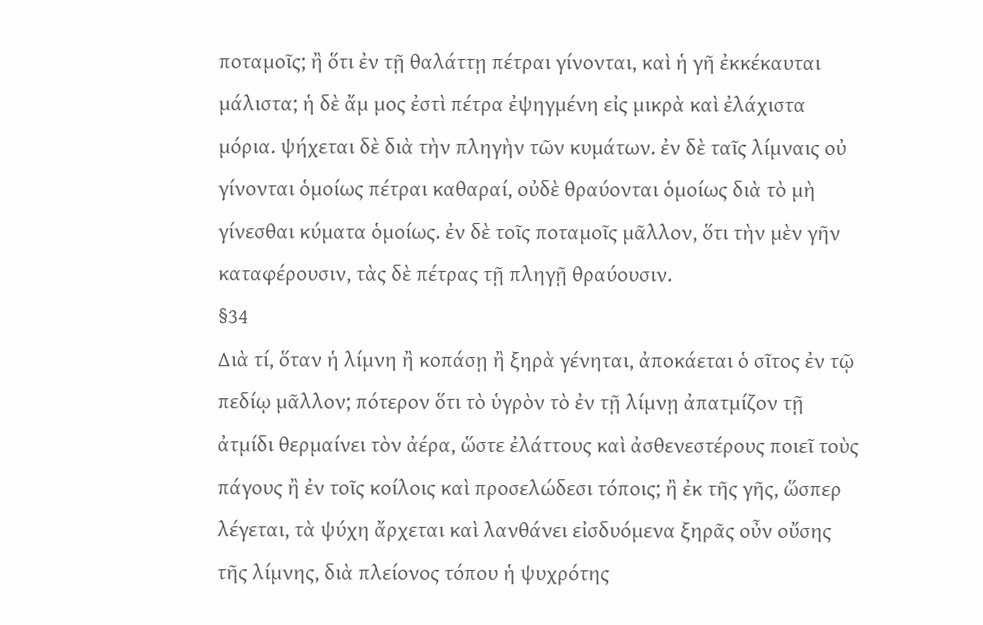ποταμοῖς; ἢ ὅτι ἐν τῇ θαλάττῃ πέτραι γίνονται, καὶ ἡ γῆ ἐκκέκαυται μάλιστα; ἡ δὲ ἄμ μος ἐστὶ πέτρα ἐψηγμένη εἰς μικρὰ καὶ ἐλάχιστα μόρια. ψήχεται δὲ διὰ τὴν πληγὴν τῶν κυμάτων. ἐν δὲ ταῖς λίμναις οὐ γίνονται ὁμοίως πέτραι καθαραί, οὐδὲ θραύονται ὁμοίως διὰ τὸ μὴ γίνεσθαι κύματα ὁμοίως. ἐν δὲ τοῖς ποταμοῖς μᾶλλον, ὅτι τὴν μὲν γῆν καταφέρουσιν, τὰς δὲ πέτρας τῇ πληγῇ θραύουσιν.
§34
Διὰ τί, ὅταν ἡ λίμνη ἢ κοπάσῃ ἢ ξηρὰ γένηται, ἀποκάεται ὁ σῖτος ἐν τῷ πεδίῳ μᾶλλον; πότερον ὅτι τὸ ὑγρὸν τὸ ἐν τῇ λίμνῃ ἀπατμίζον τῇ ἀτμίδι θερμαίνει τὸν ἀέρα, ὥστε ἐλάττους καὶ ἀσθενεστέρους ποιεῖ τοὺς πάγους ἢ ἐν τοῖς κοίλοις καὶ προσελώδεσι τόποις; ἢ ἐκ τῆς γῆς, ὥσπερ λέγεται, τὰ ψύχη ἄρχεται καὶ λανθάνει εἰσδυόμενα ξηρᾶς οὖν οὔσης τῆς λίμνης, διὰ πλείονος τόπου ἡ ψυχρότης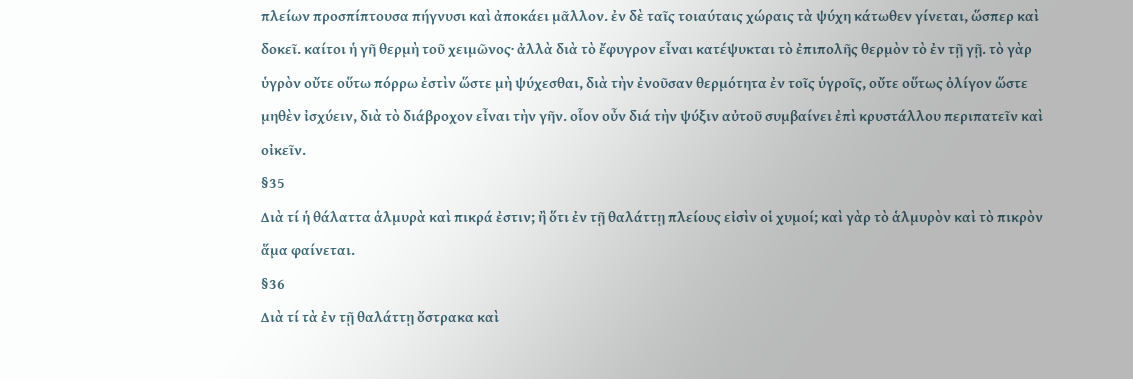πλείων προσπίπτουσα πήγνυσι καὶ ἀποκάει μᾶλλον. ἐν δὲ ταῖς τοιαύταις χώραις τὰ ψύχη κάτωθεν γίνεται, ὥσπερ καὶ δοκεῖ. καίτοι ἡ γῆ θερμὴ τοῦ χειμῶνος· ἀλλὰ διὰ τὸ ἔφυγρον εἶναι κατέψυκται τὸ ἐπιπολῆς θερμὸν τὸ ἐν τῇ γῇ. τὸ γὰρ ὑγρὸν οὔτε οὕτω πόρρω ἐστὶν ὥστε μὴ ψύχεσθαι, διὰ τὴν ἐνοῦσαν θερμότητα ἐν τοῖς ὑγροῖς, οὔτε οὕτως ὀλίγον ὥστε μηθὲν ἰσχύειν, διὰ τὸ διάβροχον εἶναι τὴν γῆν. οἷον οὖν διά τὴν ψύξιν αὐτοῦ συμβαίνει ἐπὶ κρυστάλλου περιπατεῖν καὶ οἰκεῖν.
§35
Διὰ τί ἡ θάλαττα ἁλμυρὰ καὶ πικρά ἐστιν; ἢ ὅτι ἐν τῇ θαλάττῃ πλείους εἰσὶν οἱ χυμοί; καὶ γὰρ τὸ ἁλμυρὸν καὶ τὸ πικρὸν ἅμα φαίνεται.
§36
Διὰ τί τὰ ἐν τῇ θαλάττῃ ὄστρακα καὶ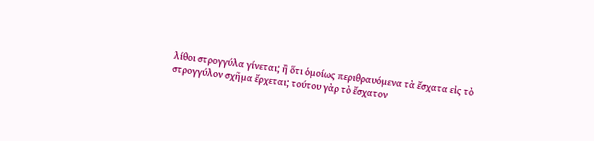λίθοι στρογγύλα γίνεται; ἢ ὅτι ὁμοίως περιθραυόμενα τὰ ἔσχατα εἰς τὸ στρογγύλον σχῆμα ἔρχεται; τούτου γὰρ τὸ ἔσχατον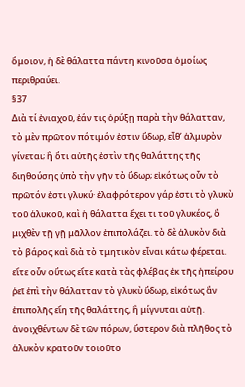ὅμοιον, ἡ δὲ θάλαττα πάντη κινοῦσα ὁμοίως περιθραύει.
§37
Διὰ τί ἐνιαχοῦ, ἐάν τις ὀρύξῃ παρὰ τὴν θάλατταν, τὸ μὲν πρῶτον πότιμόν ἐστιν ὕδωρ, εἶθ’ ἁλμυρὸν γίνεται; ἢ ὅτι αὐτῆς ἐστὶν τῆς θαλάττης τῆς διηθούσης ὑπὸ τὴν γῆν τὸ ὕδωρ; εἰκότως οὖν τὸ πρῶτόν ἐστι γλυκύ· ἐλαφρότερον γάρ ἐστι τὸ γλυκὺ τοῦ ἁλυκοῦ, καὶ ἡ θάλαττα ἔχει τι τοῦ γλυκέος, ὃ μιχθὲν τῇ γῇ μᾶλλον ἐπιπολάζει. τὸ δὲ ἁλυκὸν διὰ τὸ βάρος καὶ διὰ τὸ τμητικὸν εἶναι κάτω φέρεται. εἴτε οὖν οὕτως εἴτε κατὰ τὰς φλέβας ἐκ τῆς ἠπείρου ῥεῖ ἐπὶ τὴν θάλατταν τὸ γλυκὺ ὕδωρ, εἰκότως ἂν ἐπιπολῆς εἴη τῆς θαλάττης, ἣ μίγνυται αὐτῇ. ἀνοιχθέντων δὲ τῶν πόρων, ὕστερον διὰ πλῆθος τὸ ἁλυκὸν κρατοῦν τοιοῦτο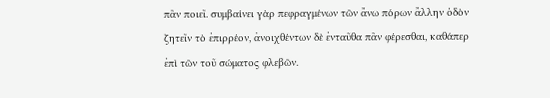πᾶν ποιεῖ. συμβαίνει γὰρ πεφραγμένων τῶν ἄνω πόρων ἄλλην ὁδὸν ζητεῖν τὸ ἐπιρρέον, ἀνοιχθέντων δὲ ἐνταῦθα πᾶν φέρεσθαι, καθάπερ ἐπὶ τῶν τοῦ σώματος φλεβῶν.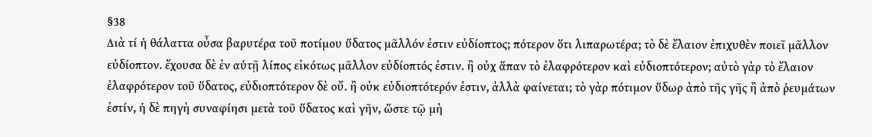§38
Διὰ τί ἡ θάλαττα οὖσα βαρυτέρα τοῦ ποτίμου ὕδατος μᾶλλόν ἐστιν εὐδίοπτος; πότερον ὅτι λιπαρωτέρα; τὸ δὲ ἔλαιον ἐπιχυθὲν ποιεῖ μᾶλλον εὐδίοπτον. ἔχουσα δὲ ἐν αὑτῇ λίπος εἰκότως μᾶλλον εὐδίοπτός ἐστιν. ἢ οὐχ ἅπαν τὸ ἐλαφρότερον καὶ εὐδιοπτότερον; αὐτὸ γὰρ τὸ ἔλαιον ἐλαφρότερον τοῦ ὕδατος, εὐδιοπτότερον δὲ οὔ. ἢ οὐκ εὐδιοπτότερόν ἐστιν, ἀλλὰ φαίνεται; τὸ γὰρ πότιμον ὕδωρ ἀπὸ τῆς γῆς ἢ ἀπὸ ῥευμάτων ἐστίν, ἡ δὲ πηγὴ συναφίησι μετὰ τοῦ ὕδατος καὶ γῆν, ὥστε τῷ μὴ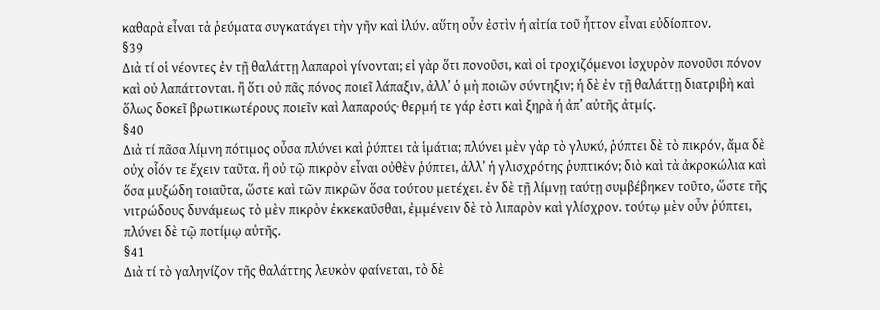καθαρὰ εἶναι τὰ ῥεύματα συγκατάγει τὴν γῆν καὶ ἰλύν. αὕτη οὖν ἐστὶν ἡ αἰτία τοῦ ἧττον εἶναι εὐδίοπτον.
§39
Διὰ τί οἱ νέοντες ἐν τῇ θαλάττῃ λαπαροὶ γίνονται; εἰ γὰρ ὅτι πονοῦσι, καὶ οἱ τροχιζόμενοι ἰσχυρὸν πονοῦσι πόνον καὶ οὐ λαπάττονται. ἢ ὅτι οὐ πᾶς πόνος ποιεῖ λάπαξιν, ἀλλ’ ὁ μὴ ποιῶν σύντηξιν; ἡ δὲ ἐν τῇ θαλάττῃ διατριβὴ καὶ ὅλως δοκεῖ βρωτικωτέρους ποιεῖν καὶ λαπαρούς· θερμή τε γάρ ἐστι καὶ ξηρὰ ἡ ἀπ’ αὐτῆς ἀτμίς.
§40
Διὰ τί πᾶσα λίμνη πότιμος οὖσα πλύνει καὶ ῥύπτει τὰ ἱμάτια; πλύνει μὲν γὰρ τὸ γλυκύ, ῥύπτει δὲ τὸ πικρόν, ἄμα δὲ οὐχ οἷόν τε ἔχειν ταῦτα. ἢ οὐ τῷ πικρὸν εἶναι οὐθὲν ῥύπτει, ἀλλ’ ἡ γλισχρότης ῥυπτικόν; διὸ καὶ τὰ ἀκροκώλια καὶ ὅσα μυξώδη τοιαῦτα, ὥστε καὶ τῶν πικρῶν ὅσα τούτου μετέχει. ἐν δὲ τῇ λίμνῃ ταύτῃ συμβέβηκεν τοῦτο, ὥστε τῆς νιτρώδους δυνάμεως τὸ μὲν πικρὸν ἐκκεκαῦσθαι, ἐμμένειν δὲ τὸ λιπαρὸν καὶ γλίσχρον. τούτῳ μὲν οὖν ῥύπτει, πλύνει δὲ τῷ ποτίμῳ αὐτῆς.
§41
Διὰ τί τὸ γαληνίζον τῆς θαλάττης λευκὸν φαίνεται, τὸ δὲ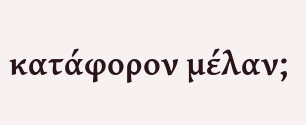κατάφορον μέλαν;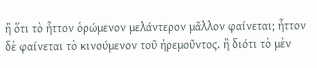ἢ ὅτι τὸ ἧττον ὁρώμενον μελάντερον μᾶλλον φαίνεται; ἧττον δὲ φαίνεται τὸ κινούμενον τοῦ ἠρεμοῦντος. ἢ διότι τὸ μὲν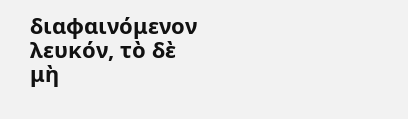διαφαινόμενον λευκόν, τὸ δὲ μὴ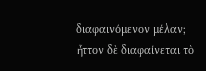διαφαινόμενον μέλαν; ἧττον δὲ διαφαίνεται τὸ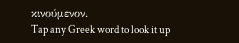κινούμενον.
Tap any Greek word to look it up